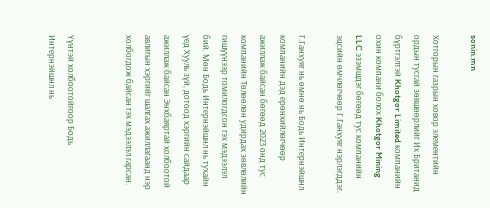sonin.mn

Хотгорын газрын ховор элементийн ордын тусгай зөвшөөрлийг Их Британид бүртгэлтэй Khotgor Limited компанийн охин компани болох Khotgor Mining LLC эзэмшдэг бөгөөд тус компанийн эцсийн өмчлөгчөөр Г.Ганхуяг нэрлэгддэг.

Г.Ганхуяг нь өмнө нь Бодь Интернэйшнл компанийн дэд ерөнхийлөгчөөр ажиллаж байсан бөгөөд 2023 онд тус компанийн Төлөөлөн удирдах зөвлөлийн гишүүнээр томилогдсон гэх мэдээлэл бий. Мөн Бодь Интернэйшнл нь тухайн үед Хууль зүй, дотоод хэргийн сайдаар ажиллаж байсан Энхбаяртай холбоотой авлигын хэргийг шалгах ажиллагаанд нэр холбогдож байсан гэх мэдээлэл гарсан.


Үүнтэй холбоотойгоор Бодь Интернэйшнл нь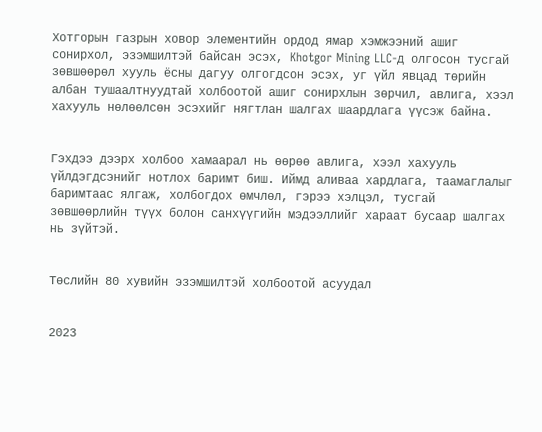Хотгорын газрын ховор элементийн ордод ямар хэмжээний ашиг сонирхол, эзэмшилтэй байсан эсэх, Khotgor Mining LLC-д олгосон тусгай зөвшөөрөл хууль ёсны дагуу олгогдсон эсэх, уг үйл явцад төрийн албан тушаалтнуудтай холбоотой ашиг сонирхлын зөрчил, авлига, хээл хахууль нөлөөлсөн эсэхийг нягтлан шалгах шаардлага үүсэж байна.


Гэхдээ дээрх холбоо хамаарал нь өөрөө авлига, хээл хахууль үйлдэгдсэнийг нотлох баримт биш. Иймд аливаа хардлага, таамаглалыг баримтаас ялгаж, холбогдох өмчлөл, гэрээ хэлцэл, тусгай зөвшөөрлийн түүх болон санхүүгийн мэдээллийг хараат бусаар шалгах нь зүйтэй.


Төслийн 80 хувийн эзэмшилтэй холбоотой асуудал


2023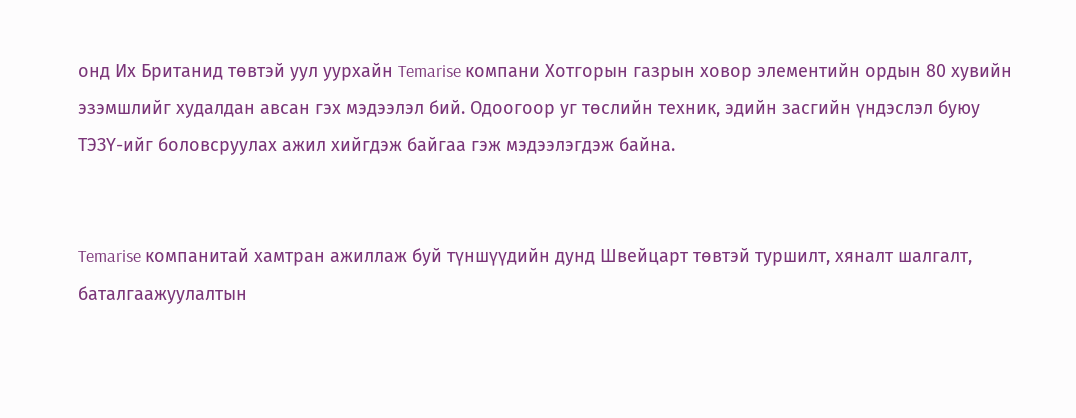онд Их Британид төвтэй уул уурхайн Temarise компани Хотгорын газрын ховор элементийн ордын 80 хувийн эзэмшлийг худалдан авсан гэх мэдээлэл бий. Одоогоор уг төслийн техник, эдийн засгийн үндэслэл буюу ТЭЗҮ-ийг боловсруулах ажил хийгдэж байгаа гэж мэдээлэгдэж байна.


Temarise компанитай хамтран ажиллаж буй түншүүдийн дунд Швейцарт төвтэй туршилт, хяналт шалгалт, баталгаажуулалтын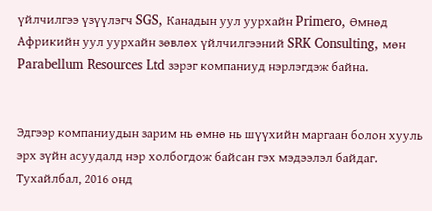үйлчилгээ үзүүлэгч SGS, Канадын уул уурхайн Primero, Өмнөд Африкийн уул уурхайн зөвлөх үйлчилгээний SRK Consulting, мөн Parabellum Resources Ltd зэрэг компаниуд нэрлэгдэж байна.


Эдгээр компаниудын зарим нь өмнө нь шүүхийн маргаан болон хууль эрх зүйн асуудалд нэр холбогдож байсан гэх мэдээлэл байдаг. Тухайлбал, 2016 онд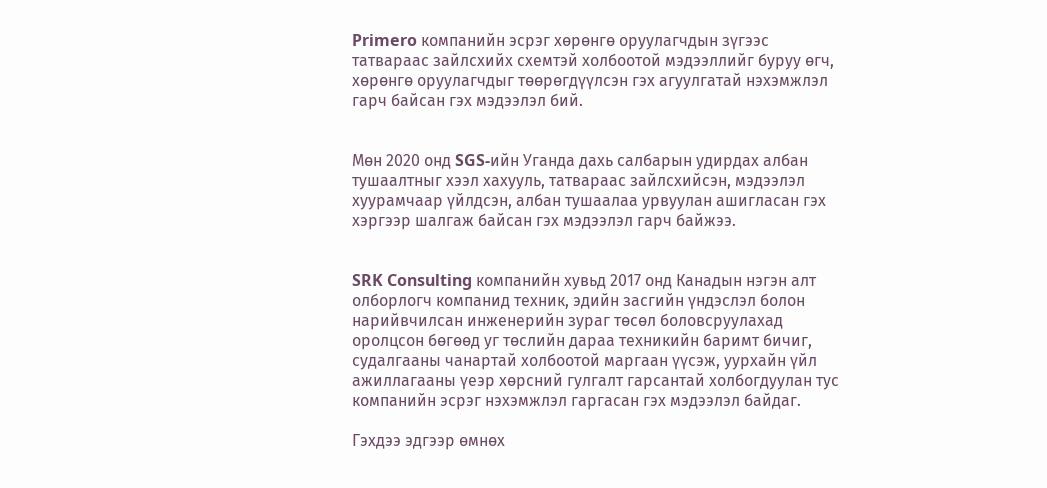Primero компанийн эсрэг хөрөнгө оруулагчдын зүгээс татвараас зайлсхийх схемтэй холбоотой мэдээллийг буруу өгч, хөрөнгө оруулагчдыг төөрөгдүүлсэн гэх агуулгатай нэхэмжлэл гарч байсан гэх мэдээлэл бий.


Мөн 2020 онд SGS-ийн Уганда дахь салбарын удирдах албан тушаалтныг хээл хахууль, татвараас зайлсхийсэн, мэдээлэл хуурамчаар үйлдсэн, албан тушаалаа урвуулан ашигласан гэх хэргээр шалгаж байсан гэх мэдээлэл гарч байжээ.


SRK Consulting компанийн хувьд 2017 онд Канадын нэгэн алт олборлогч компанид техник, эдийн засгийн үндэслэл болон нарийвчилсан инженерийн зураг төсөл боловсруулахад оролцсон бөгөөд уг төслийн дараа техникийн баримт бичиг, судалгааны чанартай холбоотой маргаан үүсэж, уурхайн үйл ажиллагааны үеэр хөрсний гулгалт гарсантай холбогдуулан тус компанийн эсрэг нэхэмжлэл гаргасан гэх мэдээлэл байдаг.

Гэхдээ эдгээр өмнөх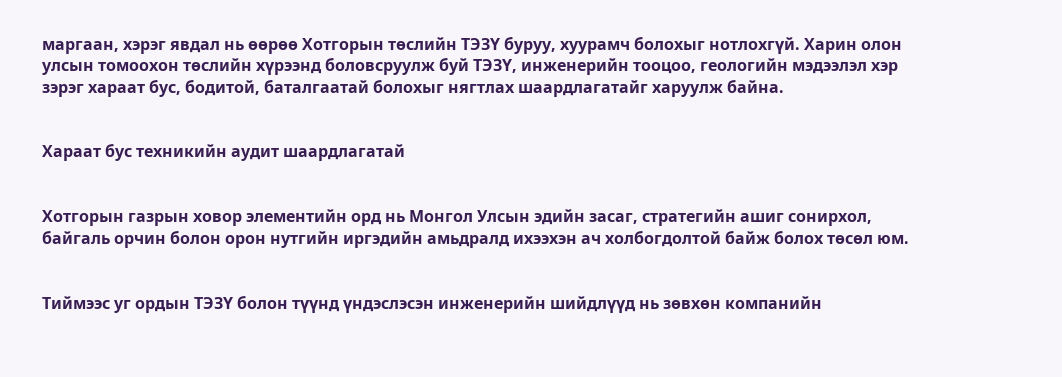маргаан, хэрэг явдал нь өөрөө Хотгорын төслийн ТЭЗҮ буруу, хуурамч болохыг нотлохгүй. Харин олон улсын томоохон төслийн хүрээнд боловсруулж буй ТЭЗҮ, инженерийн тооцоо, геологийн мэдээлэл хэр зэрэг хараат бус, бодитой, баталгаатай болохыг нягтлах шаардлагатайг харуулж байна.


Хараат бус техникийн аудит шаардлагатай


Хотгорын газрын ховор элементийн орд нь Монгол Улсын эдийн засаг, стратегийн ашиг сонирхол, байгаль орчин болон орон нутгийн иргэдийн амьдралд ихээхэн ач холбогдолтой байж болох төсөл юм.


Тиймээс уг ордын ТЭЗҮ болон түүнд үндэслэсэн инженерийн шийдлүүд нь зөвхөн компанийн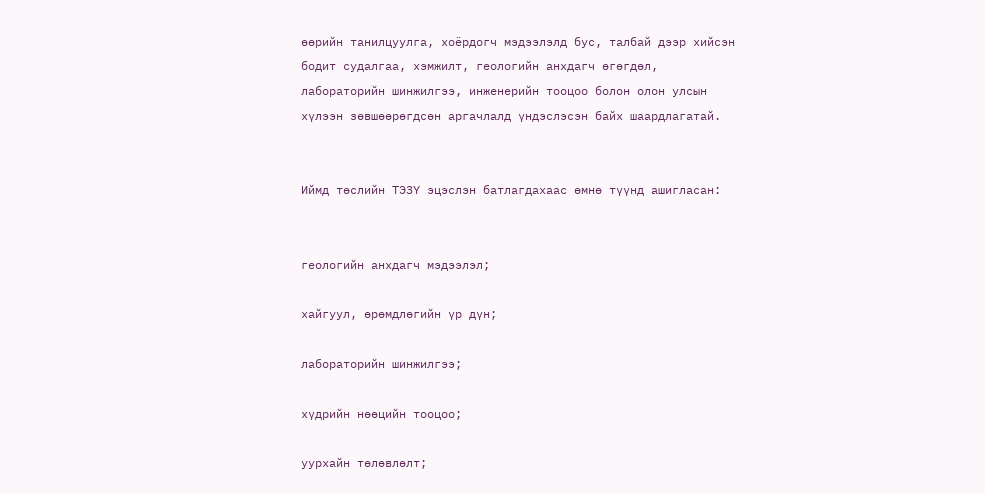өөрийн танилцуулга, хоёрдогч мэдээлэлд бус, талбай дээр хийсэн бодит судалгаа, хэмжилт, геологийн анхдагч өгөгдөл, лабораторийн шинжилгээ, инженерийн тооцоо болон олон улсын хүлээн зөвшөөрөгдсөн аргачлалд үндэслэсэн байх шаардлагатай.


Иймд төслийн ТЭЗҮ эцэслэн батлагдахаас өмнө түүнд ашигласан:


геологийн анхдагч мэдээлэл;

хайгуул, өрөмдлөгийн үр дүн;

лабораторийн шинжилгээ;

хүдрийн нөөцийн тооцоо;

уурхайн төлөвлөлт;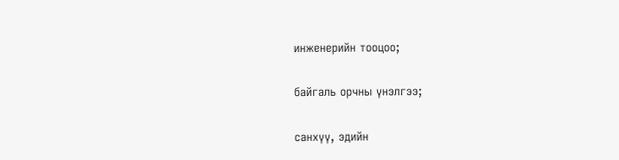инженерийн тооцоо;

байгаль орчны үнэлгээ;

санхүү, эдийн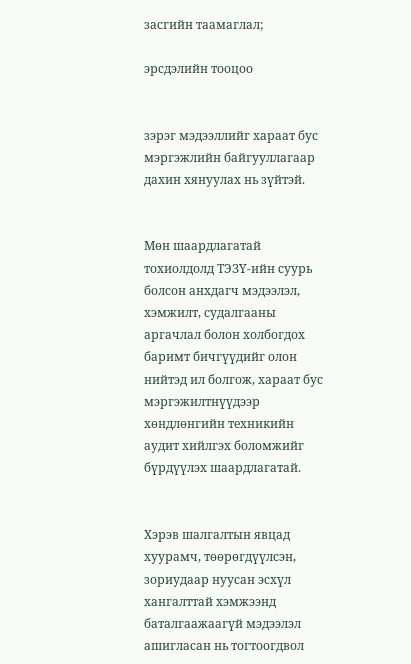засгийн таамаглал;

эрсдэлийн тооцоо


зэрэг мэдээллийг хараат бус мэргэжлийн байгууллагаар дахин хянуулах нь зүйтэй.


Мөн шаардлагатай тохиолдолд ТЭЗҮ-ийн суурь болсон анхдагч мэдээлэл, хэмжилт, судалгааны аргачлал болон холбогдох баримт бичгүүдийг олон нийтэд ил болгож, хараат бус мэргэжилтнүүдээр хөндлөнгийн техникийн аудит хийлгэх боломжийг бүрдүүлэх шаардлагатай.


Хэрэв шалгалтын явцад хуурамч, төөрөгдүүлсэн, зориудаар нуусан эсхүл хангалттай хэмжээнд баталгаажаагүй мэдээлэл ашигласан нь тогтоогдвол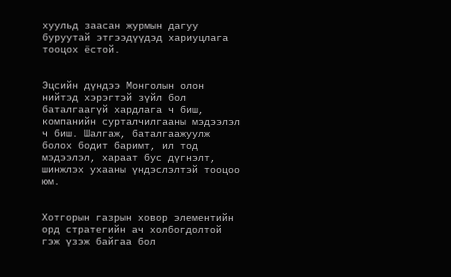хуульд заасан журмын дагуу буруутай этгээдүүдэд хариуцлага тооцох ёстой.


Эцсийн дүндээ Монголын олон нийтэд хэрэгтэй зүйл бол баталгаагүй хардлага ч биш, компанийн сурталчилгааны мэдээлэл ч биш. Шалгаж, баталгаажуулж болох бодит баримт, ил тод мэдээлэл, хараат бус дүгнэлт, шинжлэх ухааны үндэслэлтэй тооцоо юм.


Хотгорын газрын ховор элементийн орд стратегийн ач холбогдолтой гэж үзэж байгаа бол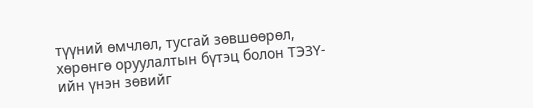түүний өмчлөл, тусгай зөвшөөрөл, хөрөнгө оруулалтын бүтэц болон ТЭЗҮ-ийн үнэн зөвийг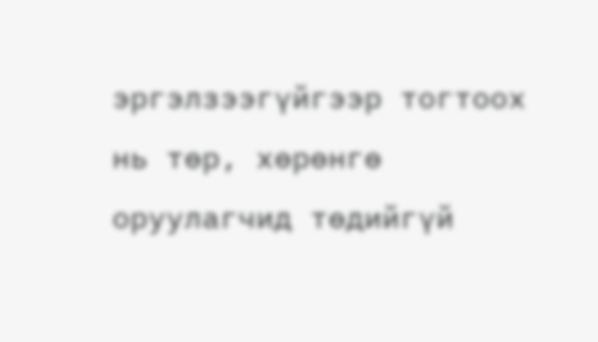эргэлзээгүйгээр тогтоох нь төр, хөрөнгө оруулагчид төдийгүй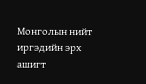Монголын нийт иргэдийн эрх ашигт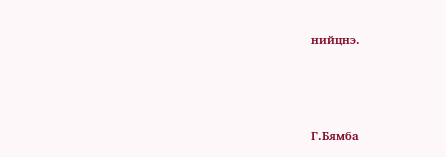нийцнэ.



Г.Бямба